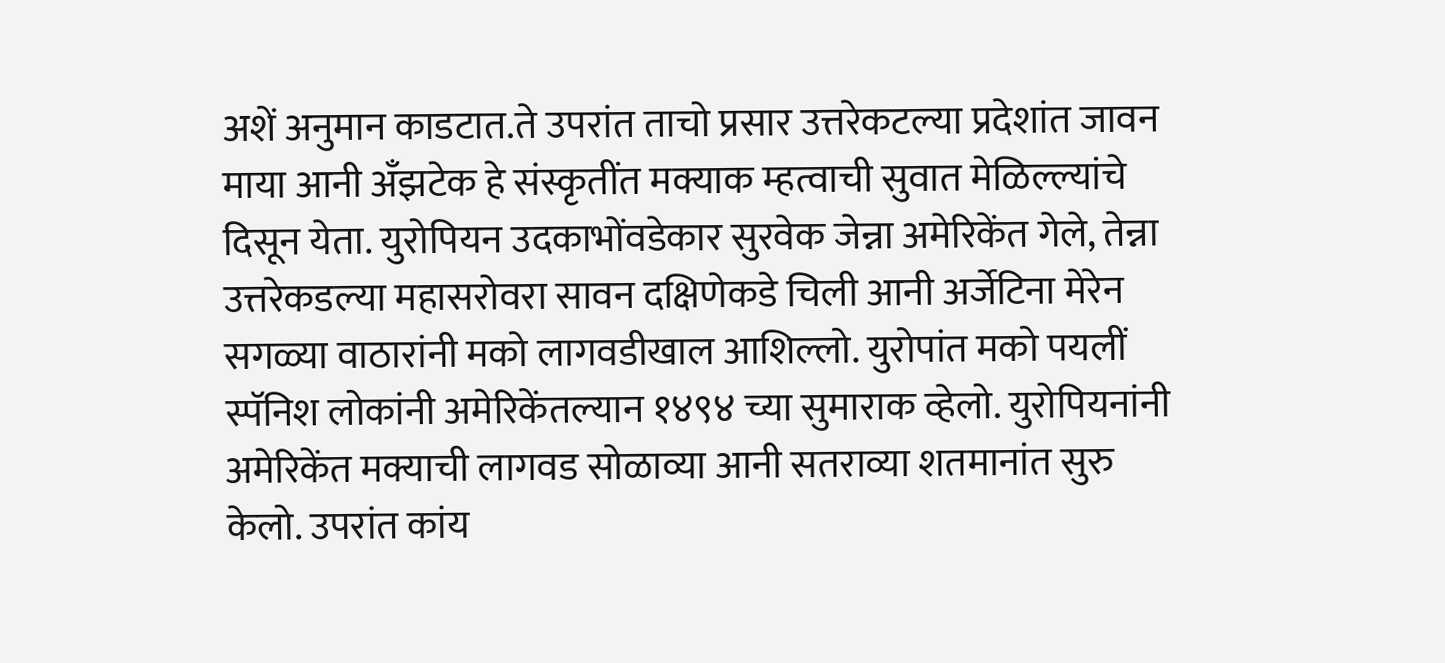अशें अनुमान काडटात.ते उपरांत ताचो प्रसार उत्तरेकटल्या प्रदेशांत जावन माया आनी अँझटेक हे संस्कृतींत मक्याक म्हत्वाची सुवात मेळिल्ल्यांचे दिसून येता. युरोपियन उदकाभोंवडेकार सुरवेक जेन्ना अमेरिकेंत गेले, तेन्ना उत्तरेकडल्या महासरोवरा सावन दक्षिणेकडे चिली आनी अर्जेटिना मेरेन सगळ्या वाठारांनी मको लागवडीखाल आशिल्लो. युरोपांत मको पयलीं स्पॅनिश लोकांनी अमेरिकेंतल्यान १४९४ च्या सुमाराक व्हेलो. युरोपियनांनी अमेरिकेंत मक्याची लागवड सोळाव्या आनी सतराव्या शतमानांत सुरु केलो. उपरांत कांय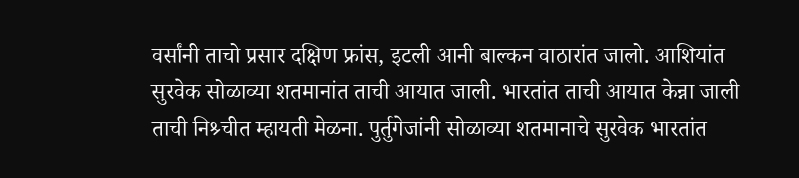वर्सांनी ताचो प्रसार दक्षिण फ्रांस, इटली आनी बाल्कन वाठारांत जालो. आशियांत सुरवेक सोळाव्या शतमानांत ताची आयात जाली. भारतांत ताची आयात केन्ना जाली ताची निश्र्चीत म्हायती मेळना. पुर्तुगेजांनी सोळाव्या शतमानाचे सुरवेक भारतांत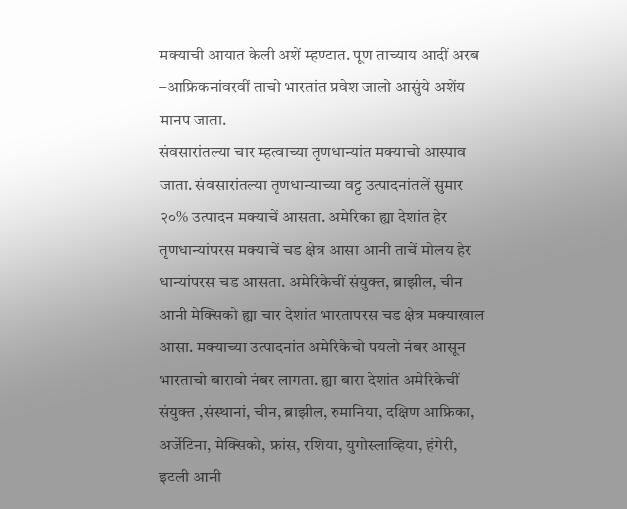मक्याची आयात केली अशें म्हण्टात. पूण ताच्याय आदीं अरब –आफ्रिकनांवरवीं ताचो भारतांत प्रवेश जालो आसुंये अशेंय मानप जाता.
संवसारांतल्या चार म्हत्वाच्या तृणधान्यांत मक्याचो आस्पाव जाता. संवसारांतल्या तृणधान्याच्या वट्ट उत्पादनांतलें सुमार २०% उत्पादन मक्याचें आसता. अमेरिका ह्या देशांत हेर तृणधान्यांपरस मक्याचें चड क्षेत्र आसा आनी ताचें मोलय हेर धान्यांपरस चड आसता. अमेरिकेचीं संयुक्त, ब्राझील, चीन आनी मेक्सिको ह्या चार देशांत भारतापरस चड क्षेत्र मक्याखाल आसा. मक्याच्या उत्पादनांत अमेरिकेचो पयलो नंबर आसून भारताचो बारावो नंबर लागता. ह्या बारा देशांत अमेरिकेचीं संयुक्त ,संस्थानां, चीन, ब्राझील, रुमानिया, दक्षिण आफ्रिका, अर्जेटिना, मेक्सिको, फ्रांस, रशिया, युगोस्लाव्हिया, हंगेरी, इटली आनी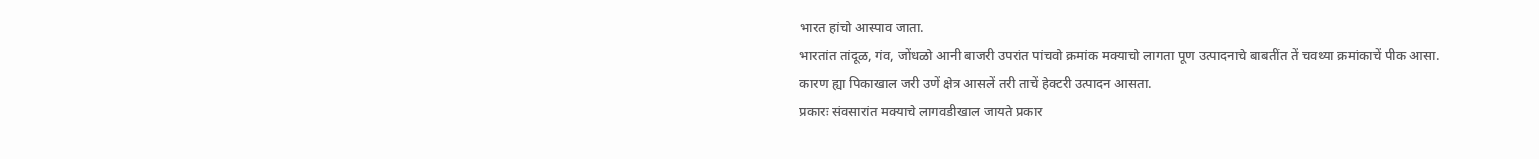भारत हांचो आस्पाव जाता.
भारतांत तांदूळ, गंव, जोंधळो आनी बाजरी उपरांत पांचवो क्रमांक मक्याचो लागता पूण उत्पादनाचे बाबतींत तें चवथ्या क्रमांकाचें पीक आसा. कारण ह्या पिकाखाल जरी उणें क्षेत्र आसलें तरी ताचें हेक्टरी उत्पादन आसता.
प्रकारः संवसारांत मक्याचे लागवडीखाल जायते प्रकार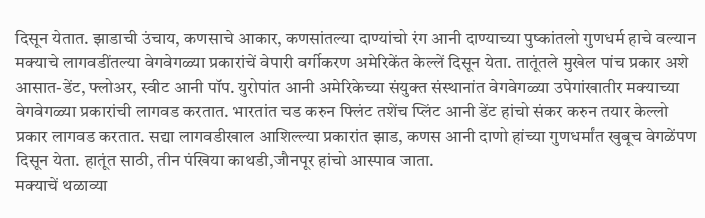दिसून येतात. झाडाची उंचाय, कणसाचे आकार, कणसांतल्या दाण्यांचो रंग आनी दाण्याच्या पुष्कांतलो गुणधर्म हाचे वल्यान मक्याचे लागवडींतल्या वेगवेगळ्या प्रकारांचें वेपारी वर्गीकरण अमेरिकेंत केल्लें दिसून येता. तातूंतले मुखेल पांच प्रकार अशे आसात-डेंट, फ्लोअर, स्वीट आनी पॉप. युरोपांत आनी अमेरिकेच्या संयुक्त संस्थानांत वेगवेगळ्या उपेगांखातीर मक्याच्या वेगवेगळ्या प्रकारांची लागवड करतात. भारतांत चड करुन फ्लिंट तशेंच प्लिंट आनी डेंट हांचो संकर करुन तयार केल्लो प्रकार लागवड करतात. सद्या लागवडीखाल आशिल्ल्या प्रकारांत झाड, कणस आनी दाणो हांच्या गुणधर्मांत खुबूच वेगळेंपण दिसून येता. हातूंत साठी, तीन पंखिया काथडी,जौनपूर हांचो आस्पाव जाता.
मक्याचें थळाव्या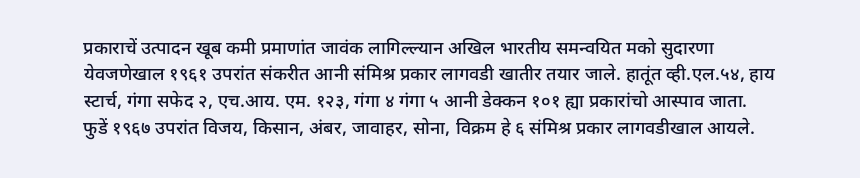प्रकाराचें उत्पादन खूब कमी प्रमाणांत जावंक लागिल्ल्यान अखिल भारतीय समन्वयित मको सुदारणा येवजणेखाल १९६१ उपरांत संकरीत आनी संमिश्र प्रकार लागवडी खातीर तयार जाले. हातूंत व्ही.एल.५४, हाय स्टार्च, गंगा सफेद २, एच.आय. एम. १२३, गंगा ४ गंगा ५ आनी डेक्कन १०१ ह्या प्रकारांचो आस्पाव जाता.
फुडें १९६७ उपरांत विजय, किसान, अंबर, जावाहर, सोना, विक्रम हे ६ संमिश्र प्रकार लागवडीखाल आयले.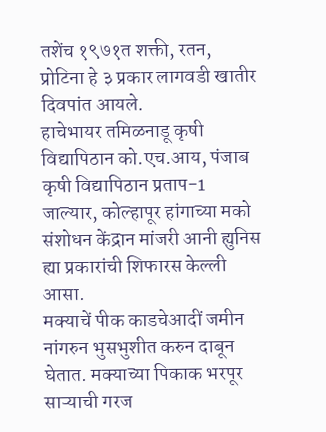तशेंच १९७१त शक्ती, रतन, प्रोटिना हे ३ प्रकार लागवडी खातीर दिवपांत आयले.
हाचेभायर तमिळनाडू कृषी विद्यापिठान को.एच.आय, पंजाब कृषी विद्यापिठान प्रताप-1 जाल्यार, कोल्हापूर हांगाच्या मको संशोधन केंद्रान मांजरी आनी ह्युनिस ह्या प्रकारांची शिफारस केल्ली आसा.
मक्याचें पीक काडचेआदीं जमीन नांगरुन भुसभुशीत करुन दाबून घेतात. मक्याच्या पिकाक भरपूर साऱ्याची गरज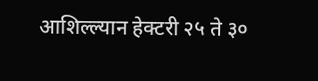आशिल्ल्यान हेक्टरी २५ ते ३०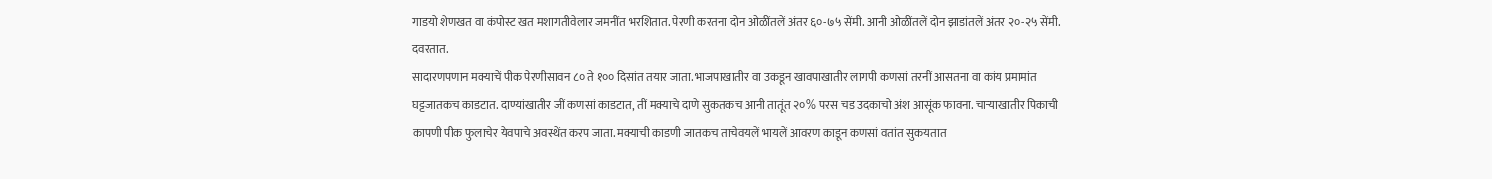गाडयो शेणखत वा कंपोस्ट खत मशागतीवेलार जमनींत भरशितात. पेरणी करतना दोन ओळींतलें अंतर ६०-७५ सेंमी. आनी ओळींतलें दोन झाडांतलें अंतर २०-२५ सेंमी. दवरतात.
सादारणपणान मक्याचें पीक पेरणीसावन ८० ते १०० दिसांत तयार जाता. भाजपाखातीर वा उकडून खावपाखातीर लागपी कणसां तरनीं आसतना वा कांय प्रमामांत घट्टजातकच काडटात. दाण्यांखातीर जीं कणसां काडटात, तीं मक्याचे दाणे सुकतकच आनी तातूंत २०% परस चड उदकाचो अंश आसूंक फावना. चाऱ्याखातीर पिकाची कापणी पीक फुलाचेर येवपाचे अवस्थेंत करप जाता. मक्याची काडणी जातकच ताचेवयलें भायलें आवरण काडून कणसां वतांत सुकयतात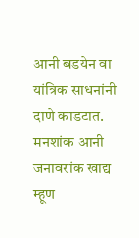आनी बडयेन वा यांत्रिक साधनांनी दाणे काडटात.
मनशांक आनी जनावरांक खाद्य म्हूण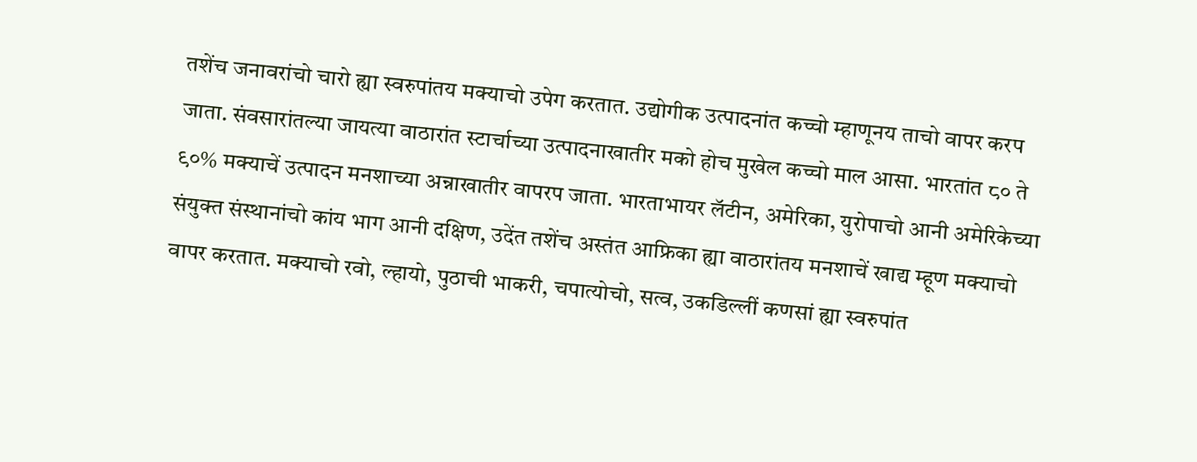तशेंच जनावरांचो चारो ह्या स्वरुपांतय मक्याचो उपेग करतात. उद्योगीक उत्पादनांत कच्चो म्हाणूनय ताचो वापर करप जाता. संवसारांतल्या जायत्या वाठारांत स्टार्चाच्या उत्पादनाखातीर मको होच मुखेल कच्चो माल आसा. भारतांत ८० ते ९०% मक्याचें उत्पादन मनशाच्या अन्नाखातीर वापरप जाता. भारताभायर लॅटीन, अमेरिका, युरोपाचो आनी अमेरिकेच्या संयुक्त संस्थानांचो कांय भाग आनी दक्षिण, उदेंत तशेंच अस्तंत आफ्रिका ह्या वाठारांतय मनशाचें खाद्य म्हूण मक्याचो वापर करतात. मक्याचो रवो, ल्हायो, पुठाची भाकरी, चपात्योचो, सत्व, उकडिल्लीं कणसां ह्या स्वरुपांत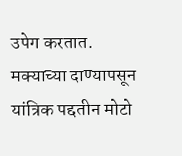उपेग करतात.
मक्याच्या दाण्यापसून यांत्रिक पद्दतीन मोटो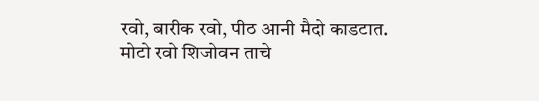रवो, बारीक रवो, पीठ आनी मैदो काडटात. मोटो रवो शिजोवन ताचे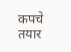कपचे तयार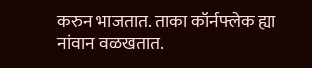करुन भाजतात. ताका कॉर्नफ्लेक ह्या नांवान वळखतात.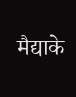मैद्याके